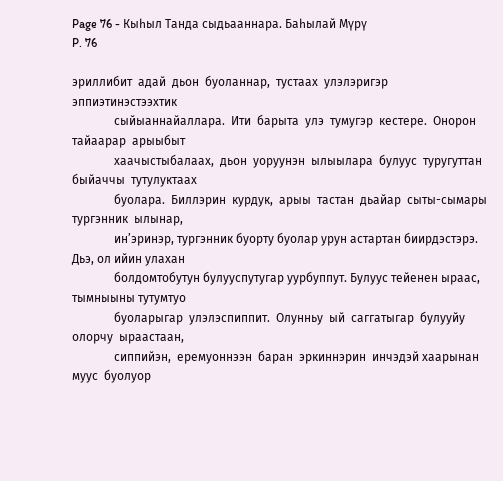Page 76 - Кыһыл Танда сыдьааннара. Баһылай Мүрү
P. 76

эриллибит  адай  дьон  буоланнар,  тустаах  улэлэригэр  эппиэтинэстээхтик
              сыйыаннайаллара.  Ити  барыта  улэ  тумугэр  кестере.  Онорон  тайаарар  арыыбыт
              хаачыстыбалаах,  дьон  уоруунэн  ылыылара  булуус  туругуттан  быйаччы  тутулуктаах
              буолара.  Биллэрин  курдук,  арыы  тастан  дьайар  сыты-сымары  тургэнник  ылынар,
              ин’эринэр, тургэнник буорту буолар урун астартан биирдэстэрэ. Дьэ, ол ийин улахан
              болдомтобутун булууспутугар уурбуппут. Булуус тейенен ыраас, тымныыны тутумтуо
              буоларыгар  улэлэспиппит.  Олунньу  ый  саггатыгар  булууйу  олорчу  ыраастаан,
              сиппийэн,  еремуоннээн  баран  эркиннэрин  инчэдэй хаарынан  муус  буолуор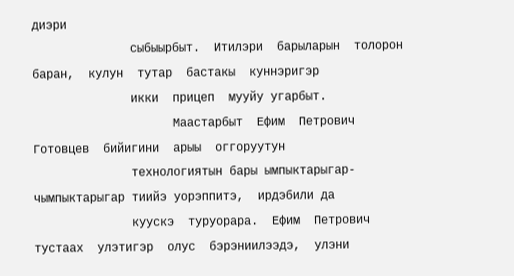диэри
              сыбыырбыт.  Итилэри  барыларын  толорон  баран,  кулун  тутар  бастакы  куннэригэр
              икки  прицеп  мууйу угарбыт.
                    Маастарбыт  Ефим  Петрович  Готовцев  бийигини  арыы  оггоруутун
              технологиятын бары ымпыктарыгар-чымпыктарыгар тиийэ уорэппитэ,  ирдэбили да
              куускэ  туруорара.  Ефим  Петрович  тустаах  улэтигэр  олус  бэрэниилээдэ,  улэни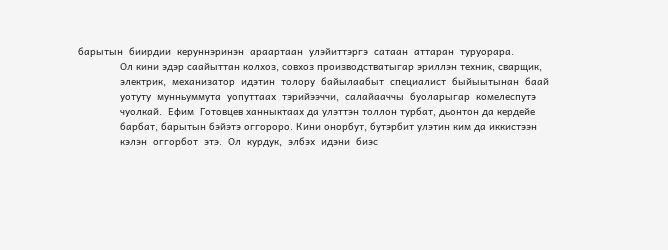барытын  биирдии  керуннэринэн  араартаан  улэйиттэргэ  сатаан  аттаран  туруорара.
              Ол кини эдэр саайыттан колхоз, совхоз производстватыгар эриллэн техник, сварщик,
              электрик,  механизатор  идэтин  толору  байылаабыт  специалист  быйыытынан  баай
              уотуту  мунньуммута  уопуттаах  тэрийээччи,  салайааччы  буоларыгар  комелеспутэ
              чуолкай.  Ефим  Готовцев ханныктаах да улэттэн толлон турбат, дьонтон да кердейе
              барбат, барытын бэйэтэ оггороро. Кини онорбут, бутэрбит улэтин ким да иккистээн
              кэлэн  оггорбот  этэ.  Ол  курдук,  элбэх  идэни  биэс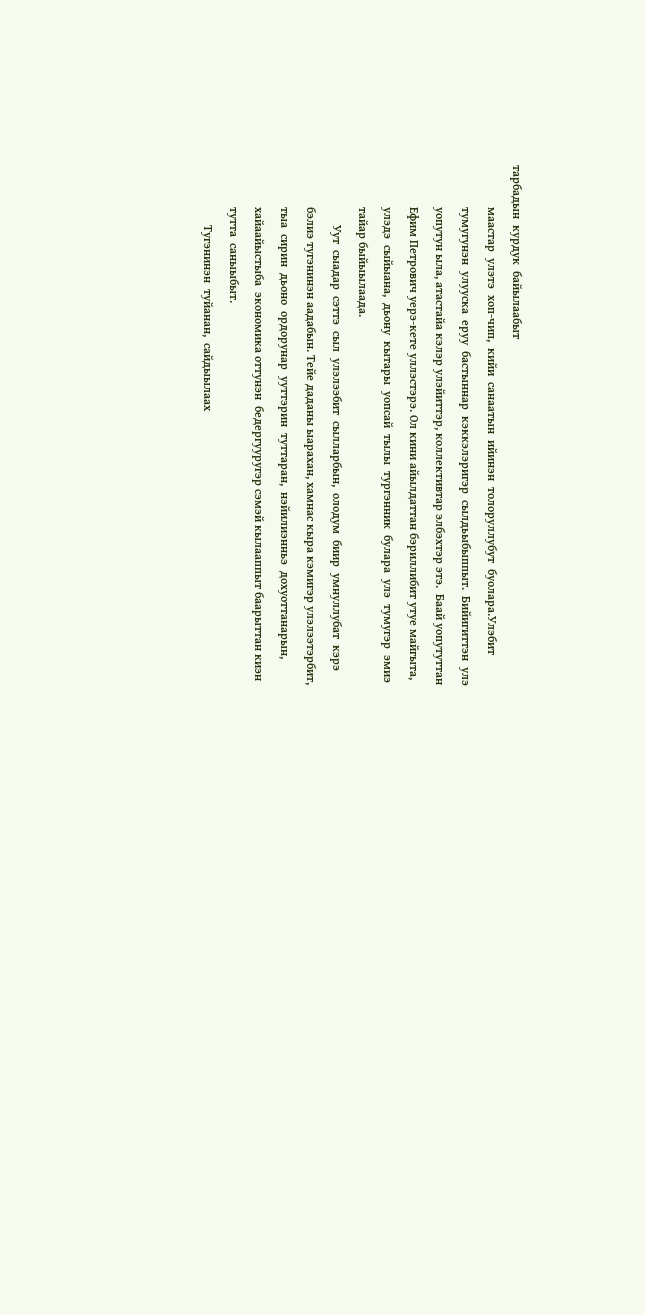тарбадын  курдук  байылаабыт
              маастар  улэтэ  хоп-чип,  кийи  санаатын  ийинэн  толоруллубут  буолара.Улэбит
              тумугунэн  улууска  еруу  бастыннар  кэккэлэригэр  сылдьыбыппыт.  Бийигиттэн  улэ
              уопутун ыла, атастайа кэлэр улэйиттэр, коллективтар элбэхтэр этэ.  Баай уопутуттан
              Ефим Петрович уерэ-кете уллэстэрэ. Ол кини айылдаттан бэриллибит утуе майгыта,
              улэдэ  сыйыана,  дьону  кытары  уопсай  тылы  тургэнник  булара  улэ  тумугэр  эмиэ
              тайар быйыылаада.
                    Уут  сыадар  сэттэ  сыл  улэлээбит  сылларбын,  олодум  биир  умнуллубат  кэрэ
              бэлиэ тугэнинэн аадабын. Тейе даданы ыарахан, хамнас кыра кэмигэр улэлээтэрбит,
              тыа  сирин  дьоно  ордорунар  ууттэрин  туттаран,  нэйилиэнньэ  дохуоттанарын,
              хайаайыстыба  экономика оттунэн  бедергууругэр сэмэй кылааппыт баарыттан киэн
              тутта  саныыбыт.
                    Тугэнинэн  туйанан,  сайдыылаах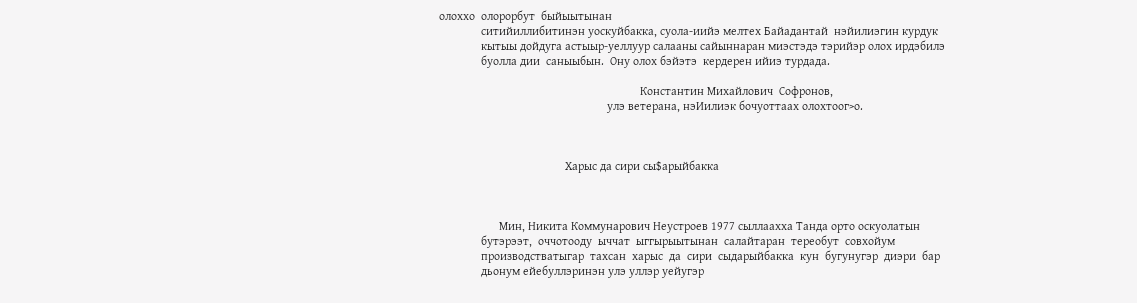олоххо  олорорбут  быйыытынан
              ситийиллибитинэн уоскуйбакка, суола-иийэ мелтех Байадантай  нэйилиэгин курдук
              кытыы дойдуга астыыр-уеллуур салааны сайыннаран миэстэдэ тэрийэр олох ирдэбилэ
              буолла дии  саныыбын.  Ону олох бэйэтэ  кердерен ийиэ турдада.

                                                                   Константин Михайлович  Софронов,
                                                        улэ ветерана, нэИилиэк бочуоттаах олохтоог>о.



                                          Харыс да сири сы$арыйбакка



                    Мин, Никита Коммунарович Неустроев 1977 сыллаахха Танда орто оскуолатын
              бутэрээт,  оччотооду  ыччат  ыггырыытынан  салайтаран  тереобут  совхойум
              производстватыгар  тахсан  харыс  да  сири  сыдарыйбакка  кун  бугунугэр  диэри  бар
              дьонум ейебуллэринэн улэ уллэр уейугэр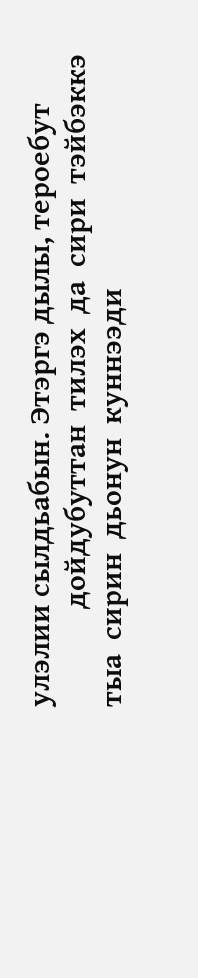улэлии сылдьабын. Этэргэ дылы, тероебут
              дойдубуттан  тилэх  да  сири  тэйбэккэ  тыа  сирин  дьонун  куннээди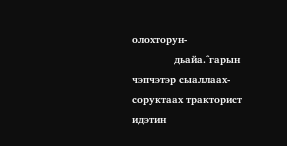олохторун-
              дьайа.^гарын чэпчэтэр сыаллаах-соруктаах тракторист идэтин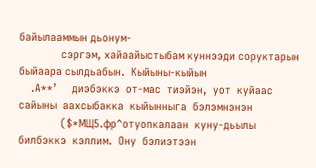байылааммын дьонум-
              сэргэм, хайаайыстыбам куннээди соруктарын быйаара сылдьабын.  Кыйыны-кыйын
    .А**’     диэбэккэ  от-мас  тиэйэн,  уот  куйаас  сайыны  аахсыбакка  кыйынныга  бэлэмнэнэн
              ($*МЩ5.фр^отуопкалаан  куну-дьылы  билбэккэ  кэллим.  Ону  бэлиэтээн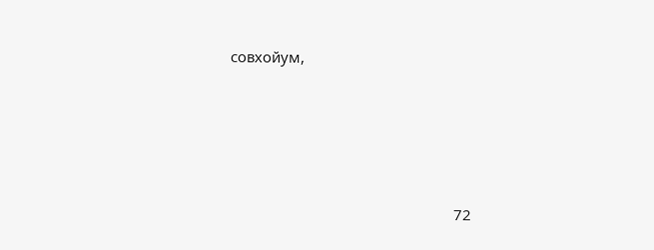совхойум,





                                                        72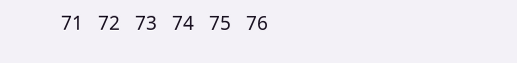71   72   73   74   75   76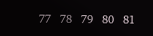77   78   79   80   81